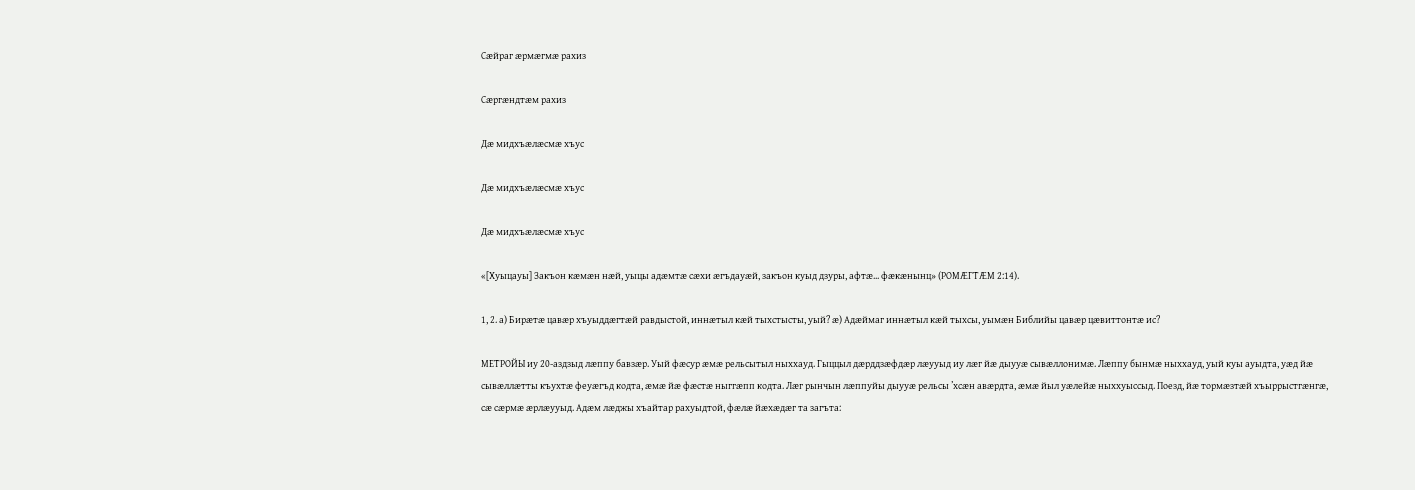Сӕйраг ӕрмӕгмӕ рахиз

Сӕргӕндтӕм рахиз

Дӕ мидхъӕлӕсмӕ хъус

Дӕ мидхъӕлӕсмӕ хъус

Дӕ мидхъӕлӕсмӕ хъус

«[Хуыцауы] Закъон кӕмӕн нӕй, уыцы адӕмтӕ сӕхи ӕгъдауӕй, закъон куыд дзуры, афтӕ... фӕкӕнынц» (РОМӔГТӔМ 2:14).

1, 2. а) Бирӕтӕ цавӕр хъуыддӕгтӕй равдыстой, иннӕтыл кӕй тыхстысты, уый? ӕ) Адӕймаг иннӕтыл кӕй тыхсы, уымӕн Библийы цавӕр цӕвиттонтӕ ис?

МЕТРОЙЫ иу 20-аздзыд лӕппу бавзӕр. Уый фӕсур ӕмӕ рельсытыл ныххауд. Гыццыл дӕрддзӕфдӕр лӕууыд иу лӕг йӕ дыууӕ сывӕллонимӕ. Лӕппу бынмӕ ныххауд, уый куы ауыдта, уӕд йӕ сывӕллӕтты къухтӕ феуӕгъд кодта, ӕмӕ йӕ фӕстӕ ныггӕпп кодта. Лӕг рынчын лӕппуйы дыууӕ рельсы ’хсӕн авӕрдта, ӕмӕ йыл уӕлейӕ ныххуыссыд. Поезд, йӕ тормӕзтӕй хъыррыстгӕнгӕ, сӕ сӕрмӕ ӕрлӕууыд. Адӕм лӕджы хъайтар рахуыдтой, фӕлӕ йӕхӕдӕг та загъта: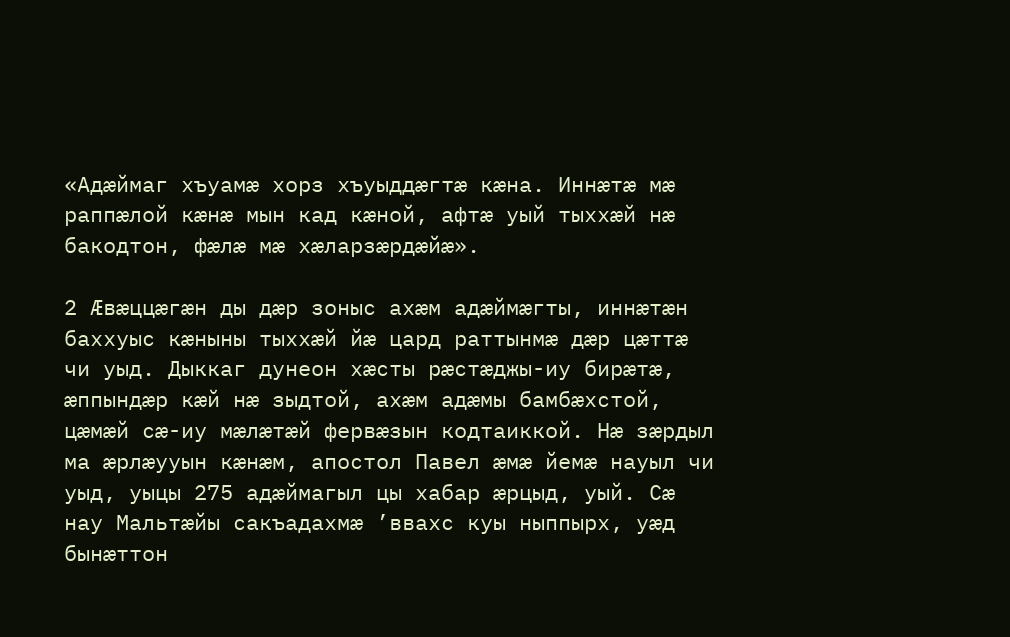«Адӕймаг хъуамӕ хорз хъуыддӕгтӕ кӕна. Иннӕтӕ мӕ раппӕлой кӕнӕ мын кад кӕной, афтӕ уый тыххӕй нӕ бакодтон, фӕлӕ мӕ хӕларзӕрдӕйӕ».

2 Ӕвӕццӕгӕн ды дӕр зоныс ахӕм адӕймӕгты, иннӕтӕн баххуыс кӕныны тыххӕй йӕ цард раттынмӕ дӕр цӕттӕ чи уыд. Дыккаг дунеон хӕсты рӕстӕджы-иу бирӕтӕ, ӕппындӕр кӕй нӕ зыдтой, ахӕм адӕмы бамбӕхстой, цӕмӕй сӕ-иу мӕлӕтӕй фервӕзын кодтаиккой. Нӕ зӕрдыл ма ӕрлӕууын кӕнӕм, апостол Павел ӕмӕ йемӕ науыл чи уыд, уыцы 275 адӕймагыл цы хабар ӕрцыд, уый. Сӕ нау Мальтӕйы сакъадахмӕ ’ввахс куы ныппырх, уӕд бынӕттон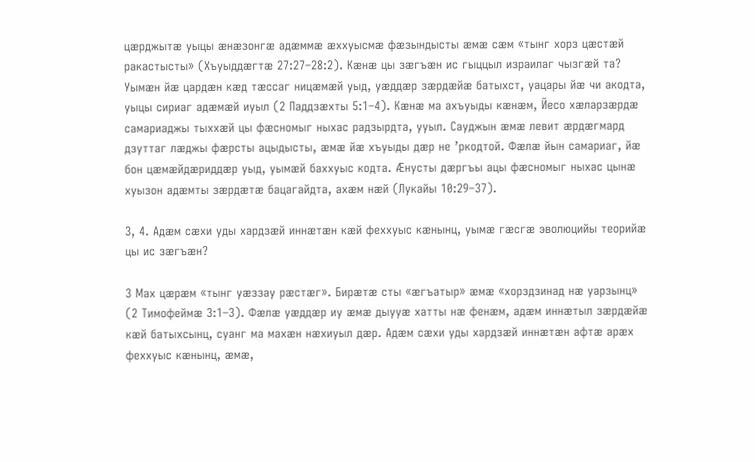цӕрджытӕ уыцы ӕнӕзонгӕ адӕммӕ ӕххуысмӕ фӕзындысты ӕмӕ сӕм «тынг хорз цӕстӕй ракастысты» (Хъуыддӕгтӕ 27:27–28:2). Кӕнӕ цы зӕгъӕн ис гыццыл израилаг чызгӕй та? Уымӕн йӕ цардӕн кӕд тӕссаг ницӕмӕй уыд, уӕддӕр зӕрдӕйӕ батыхст, уацары йӕ чи акодта, уыцы сириаг адӕмӕй иуыл (2 Паддзӕхты 5:1–4). Кӕнӕ ма ахъуыды кӕнӕм, Йесо хӕларзӕрдӕ самариаджы тыххӕй цы фӕсномыг ныхас радзырдта, ууыл. Сауджын ӕмӕ левит ӕрдӕгмард дзуттаг лӕджы фӕрсты ацыдысты, ӕмӕ йӕ хъуыды дӕр не ’ркодтой. Фӕлӕ йын самариаг, йӕ бон цӕмӕйдӕриддӕр уыд, уымӕй баххуыс кодта. Ӕнусты дӕргъы ацы фӕсномыг ныхас цынӕ хуызон адӕмты зӕрдӕтӕ бацагайдта, ахӕм нӕй (Лукайы 10:29–37).

3, 4. Адӕм сӕхи уды хардзӕй иннӕтӕн кӕй феххуыс кӕнынц, уымӕ гӕсгӕ эволюцийы теорийӕ цы ис зӕгъӕн?

3 Мах цӕрӕм «тынг уӕззау рӕстӕг». Бирӕтӕ сты «ӕгъатыр» ӕмӕ «хорздзинад нӕ уарзынц» (2 Тимофеймӕ 3:1–3). Фӕлӕ уӕддӕр иу ӕмӕ дыууӕ хатты нӕ фенӕм, адӕм иннӕтыл зӕрдӕйӕ кӕй батыхсынц, суанг ма махӕн нӕхиуыл дӕр. Адӕм сӕхи уды хардзӕй иннӕтӕн афтӕ арӕх феххуыс кӕнынц, ӕмӕ,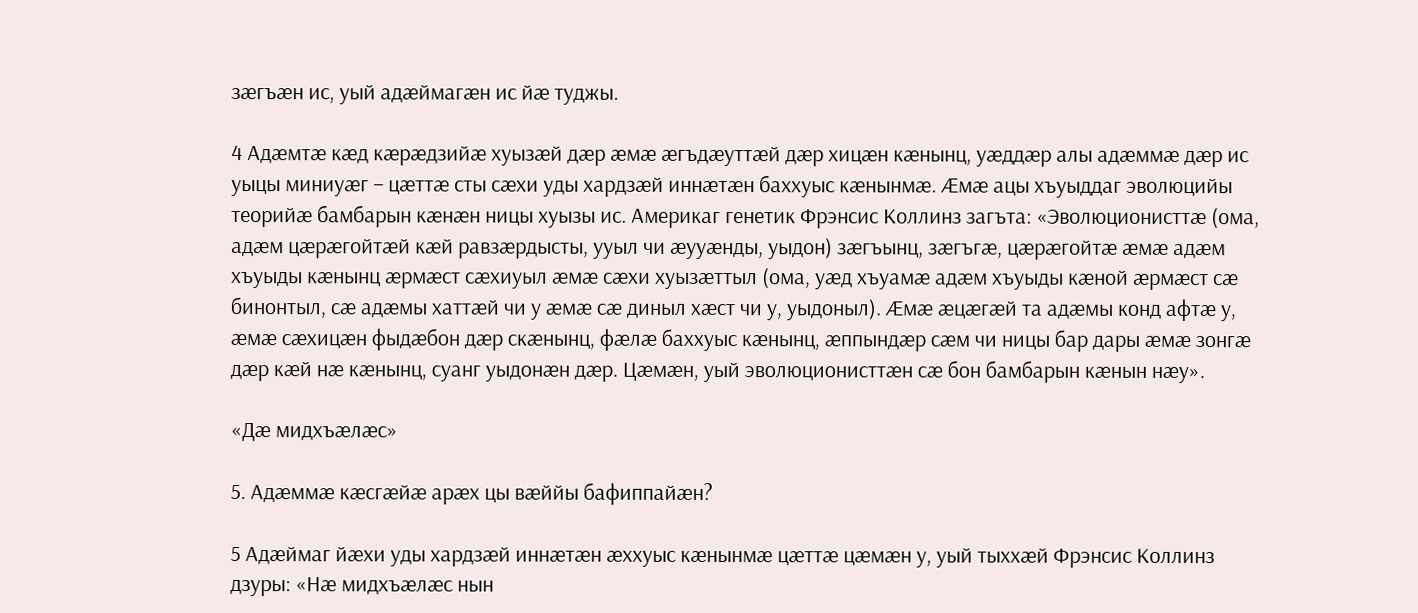зӕгъӕн ис, уый адӕймагӕн ис йӕ туджы.

4 Адӕмтӕ кӕд кӕрӕдзийӕ хуызӕй дӕр ӕмӕ ӕгъдӕуттӕй дӕр хицӕн кӕнынц, уӕддӕр алы адӕммӕ дӕр ис уыцы миниуӕг – цӕттӕ сты сӕхи уды хардзӕй иннӕтӕн баххуыс кӕнынмӕ. Ӕмӕ ацы хъуыддаг эволюцийы теорийӕ бамбарын кӕнӕн ницы хуызы ис. Америкаг генетик Фрэнсис Коллинз загъта: «Эволюционисттӕ (ома, адӕм цӕрӕгойтӕй кӕй равзӕрдысты, ууыл чи ӕууӕнды, уыдон) зӕгъынц, зӕгъгӕ, цӕрӕгойтӕ ӕмӕ адӕм хъуыды кӕнынц ӕрмӕст сӕхиуыл ӕмӕ сӕхи хуызӕттыл (ома, уӕд хъуамӕ адӕм хъуыды кӕной ӕрмӕст сӕ бинонтыл, сӕ адӕмы хаттӕй чи у ӕмӕ сӕ диныл хӕст чи у, уыдоныл). Ӕмӕ ӕцӕгӕй та адӕмы конд афтӕ у, ӕмӕ сӕхицӕн фыдӕбон дӕр скӕнынц, фӕлӕ баххуыс кӕнынц, ӕппындӕр сӕм чи ницы бар дары ӕмӕ зонгӕ дӕр кӕй нӕ кӕнынц, суанг уыдонӕн дӕр. Цӕмӕн, уый эволюционисттӕн сӕ бон бамбарын кӕнын нӕу».

«Дӕ мидхъӕлӕс»

5. Адӕммӕ кӕсгӕйӕ арӕх цы вӕййы бафиппайӕн?

5 Адӕймаг йӕхи уды хардзӕй иннӕтӕн ӕххуыс кӕнынмӕ цӕттӕ цӕмӕн у, уый тыххӕй Фрэнсис Коллинз дзуры: «Нӕ мидхъӕлӕс нын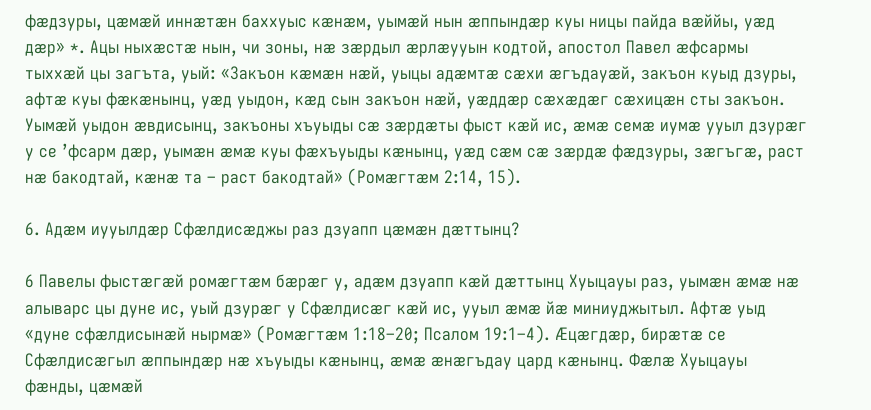фӕдзуры, цӕмӕй иннӕтӕн баххуыс кӕнӕм, уымӕй нын ӕппындӕр куы ницы пайда вӕййы, уӕд дӕр» *. Ацы ныхӕстӕ нын, чи зоны, нӕ зӕрдыл ӕрлӕууын кодтой, апостол Павел ӕфсармы тыххӕй цы загъта, уый: «Закъон кӕмӕн нӕй, уыцы адӕмтӕ сӕхи ӕгъдауӕй, закъон куыд дзуры, афтӕ куы фӕкӕнынц, уӕд уыдон, кӕд сын закъон нӕй, уӕддӕр сӕхӕдӕг сӕхицӕн сты закъон. Уымӕй уыдон ӕвдисынц, закъоны хъуыды сӕ зӕрдӕты фыст кӕй ис, ӕмӕ семӕ иумӕ ууыл дзурӕг у се ’фсарм дӕр, уымӕн ӕмӕ куы фӕхъуыды кӕнынц, уӕд сӕм сӕ зӕрдӕ фӕдзуры, зӕгъгӕ, раст нӕ бакодтай, кӕнӕ та – раст бакодтай» (Ромӕгтӕм 2:14, 15).

6. Адӕм иууылдӕр Сфӕлдисӕджы раз дзуапп цӕмӕн дӕттынц?

6 Павелы фыстӕгӕй ромӕгтӕм бӕрӕг у, адӕм дзуапп кӕй дӕттынц Хуыцауы раз, уымӕн ӕмӕ нӕ алыварс цы дуне ис, уый дзурӕг у Сфӕлдисӕг кӕй ис, ууыл ӕмӕ йӕ миниуджытыл. Афтӕ уыд «дуне сфӕлдисынӕй нырмӕ» (Ромӕгтӕм 1:18–20; Псалом 19:1–4). Ӕцӕгдӕр, бирӕтӕ се Сфӕлдисӕгыл ӕппындӕр нӕ хъуыды кӕнынц, ӕмӕ ӕнӕгъдау цард кӕнынц. Фӕлӕ Хуыцауы фӕнды, цӕмӕй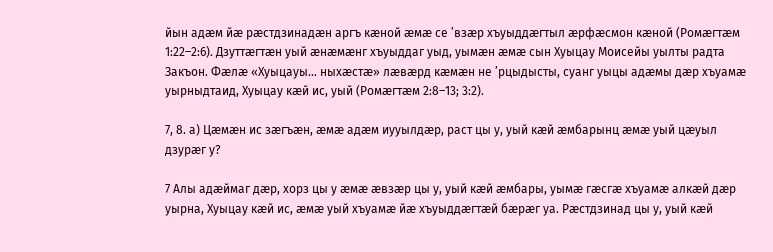йын адӕм йӕ рӕстдзинадӕн аргъ кӕной ӕмӕ се ’взӕр хъуыддӕгтыл ӕрфӕсмон кӕной (Ромӕгтӕм 1:22–2:6). Дзуттӕгтӕн уый ӕнӕмӕнг хъуыддаг уыд, уымӕн ӕмӕ сын Хуыцау Моисейы уылты радта Закъон. Фӕлӕ «Хуыцауы... ныхӕстӕ» лӕвӕрд кӕмӕн не ’рцыдысты, суанг уыцы адӕмы дӕр хъуамӕ уырныдтаид, Хуыцау кӕй ис, уый (Ромӕгтӕм 2:8–13; 3:2).

7, 8. а) Цӕмӕн ис зӕгъӕн, ӕмӕ адӕм иууылдӕр, раст цы у, уый кӕй ӕмбарынц ӕмӕ уый цӕуыл дзурӕг у?

7 Алы адӕймаг дӕр, хорз цы у ӕмӕ ӕвзӕр цы у, уый кӕй ӕмбары, уымӕ гӕсгӕ хъуамӕ алкӕй дӕр уырна, Хуыцау кӕй ис, ӕмӕ уый хъуамӕ йӕ хъуыддӕгтӕй бӕрӕг уа. Рӕстдзинад цы у, уый кӕй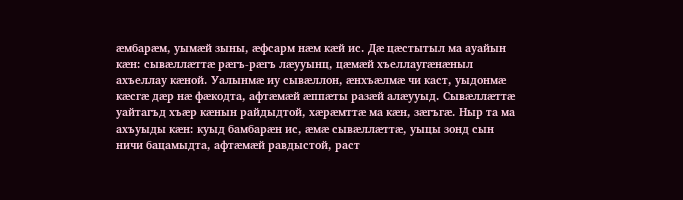ӕмбарӕм, уымӕй зыны, ӕфсарм нӕм кӕй ис. Дӕ цӕстытыл ма ауайын кӕн: сывӕллӕттӕ рӕгъ-рӕгъ лӕууынц, цӕмӕй хъеллаугӕнӕныл ахъеллау кӕной. Уалынмӕ иу сывӕллон, ӕнхъӕлмӕ чи каст, уыдонмӕ кӕсгӕ дӕр нӕ фӕкодта, афтӕмӕй ӕппӕты разӕй алӕууыд. Сывӕллӕттӕ уайтагъд хъӕр кӕнын райдыдтой, хӕрӕмттӕ ма кӕн, зӕгъгӕ. Ныр та ма ахъуыды кӕн: куыд бамбарӕн ис, ӕмӕ сывӕллӕттӕ, уыцы зонд сын ничи бацамыдта, афтӕмӕй равдыстой, раст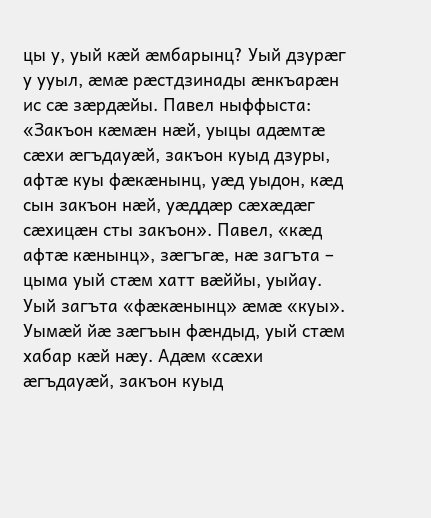цы у, уый кӕй ӕмбарынц? Уый дзурӕг у ууыл, ӕмӕ рӕстдзинады ӕнкъарӕн ис сӕ зӕрдӕйы. Павел ныффыста: «Закъон кӕмӕн нӕй, уыцы адӕмтӕ сӕхи ӕгъдауӕй, закъон куыд дзуры, афтӕ куы фӕкӕнынц, уӕд уыдон, кӕд сын закъон нӕй, уӕддӕр сӕхӕдӕг сӕхицӕн сты закъон». Павел, «кӕд афтӕ кӕнынц», зӕгъгӕ, нӕ загъта – цыма уый стӕм хатт вӕййы, уыйау. Уый загъта «фӕкӕнынц» ӕмӕ «куы». Уымӕй йӕ зӕгъын фӕндыд, уый стӕм хабар кӕй нӕу. Адӕм «сӕхи ӕгъдауӕй, закъон куыд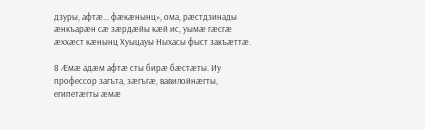дзуры, афтӕ... фӕкӕнынц», ома, рӕстдзинады ӕнкъарӕн сӕ зӕрдӕйы кӕй ис, уымӕ гӕсгӕ ӕххӕст кӕнынц Хуыцауы Ныхасы фыст закъӕттӕ.

8 Ӕмӕ адӕм афтӕ сты бирӕ бӕстӕты. Иу профессор загъта, зӕгъгӕ, вавилойнӕгты, египетӕгты ӕмӕ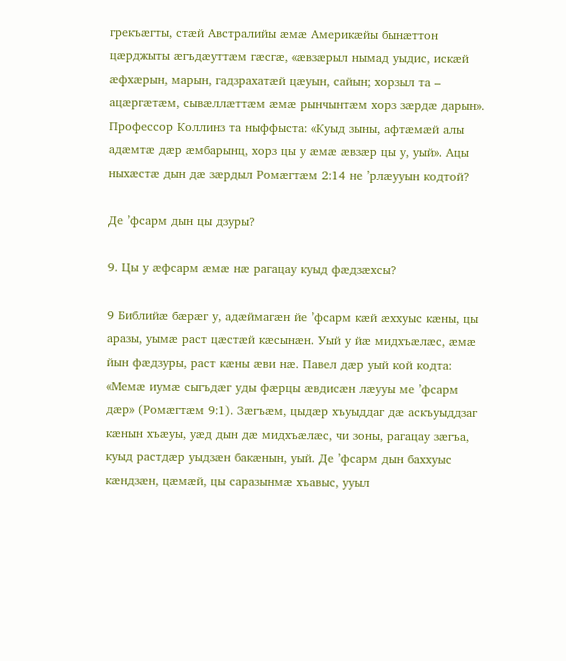грекъӕгты, стӕй Австралийы ӕмӕ Америкӕйы бынӕттон цӕрджыты ӕгъдӕуттӕм гӕсгӕ, «ӕвзӕрыл нымад уыдис, искӕй ӕфхӕрын, марын, гадзрахатӕй цӕуын, сайын; хорзыл та – ацӕргӕтӕм, сывӕллӕттӕм ӕмӕ рынчынтӕм хорз зӕрдӕ дарын». Профессор Коллинз та ныффыста: «Куыд зыны, афтӕмӕй алы адӕмтӕ дӕр ӕмбарынц, хорз цы у ӕмӕ ӕвзӕр цы у, уый». Ацы ныхӕстӕ дын дӕ зӕрдыл Ромӕгтӕм 2:14 не ’рлӕууын кодтой?

Де ’фсарм дын цы дзуры?

9. Цы у ӕфсарм ӕмӕ нӕ рагацау куыд фӕдзӕхсы?

9 Библийӕ бӕрӕг у, адӕймагӕн йе ’фсарм кӕй ӕххуыс кӕны, цы аразы, уымӕ раст цӕстӕй кӕсынӕн. Уый у йӕ мидхъӕлӕс, ӕмӕ йын фӕдзуры, раст кӕны ӕви нӕ. Павел дӕр уый кой кодта: «Мемӕ иумӕ сыгъдӕг уды фӕрцы ӕвдисӕн лӕууы ме ’фсарм дӕр» (Ромӕгтӕм 9:1). Зӕгъӕм, цыдӕр хъуыддаг дӕ аскъуыддзаг кӕнын хъӕуы, уӕд дын дӕ мидхъӕлӕс, чи зоны, рагацау зӕгъа, куыд растдӕр уыдзӕн бакӕнын, уый. Де ’фсарм дын баххуыс кӕндзӕн, цӕмӕй, цы саразынмӕ хъавыс, ууыл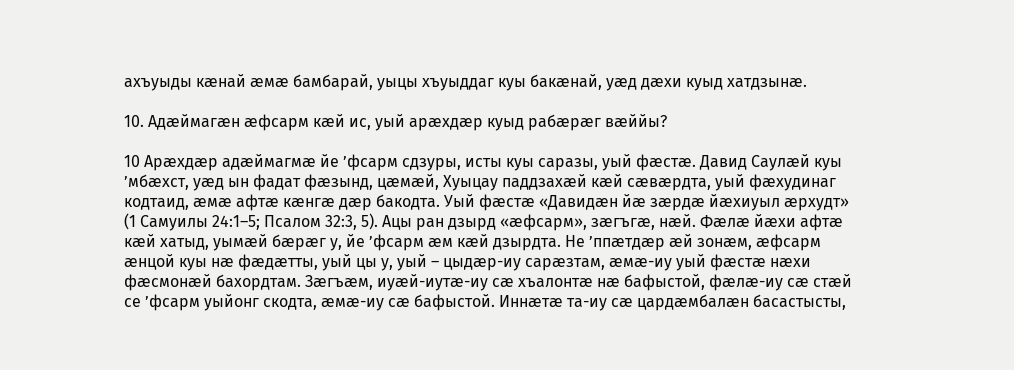ахъуыды кӕнай ӕмӕ бамбарай, уыцы хъуыддаг куы бакӕнай, уӕд дӕхи куыд хатдзынӕ.

10. Адӕймагӕн ӕфсарм кӕй ис, уый арӕхдӕр куыд рабӕрӕг вӕййы?

10 Арӕхдӕр адӕймагмӕ йе ’фсарм сдзуры, исты куы саразы, уый фӕстӕ. Давид Саулӕй куы ’мбӕхст, уӕд ын фадат фӕзынд, цӕмӕй, Хуыцау паддзахӕй кӕй сӕвӕрдта, уый фӕхудинаг кодтаид, ӕмӕ афтӕ кӕнгӕ дӕр бакодта. Уый фӕстӕ «Давидӕн йӕ зӕрдӕ йӕхиуыл ӕрхудт» (1 Самуилы 24:1–5; Псалом 32:3, 5). Ацы ран дзырд «ӕфсарм», зӕгъгӕ, нӕй. Фӕлӕ йӕхи афтӕ кӕй хатыд, уымӕй бӕрӕг у, йе ’фсарм ӕм кӕй дзырдта. Не ’ппӕтдӕр ӕй зонӕм, ӕфсарм ӕнцой куы нӕ фӕдӕтты, уый цы у, уый – цыдӕр-иу сарӕзтам, ӕмӕ-иу уый фӕстӕ нӕхи фӕсмонӕй бахордтам. Зӕгъӕм, иуӕй-иутӕ-иу сӕ хъалонтӕ нӕ бафыстой, фӕлӕ-иу сӕ стӕй се ’фсарм уыйонг скодта, ӕмӕ-иу сӕ бафыстой. Иннӕтӕ та-иу сӕ цардӕмбалӕн басастысты,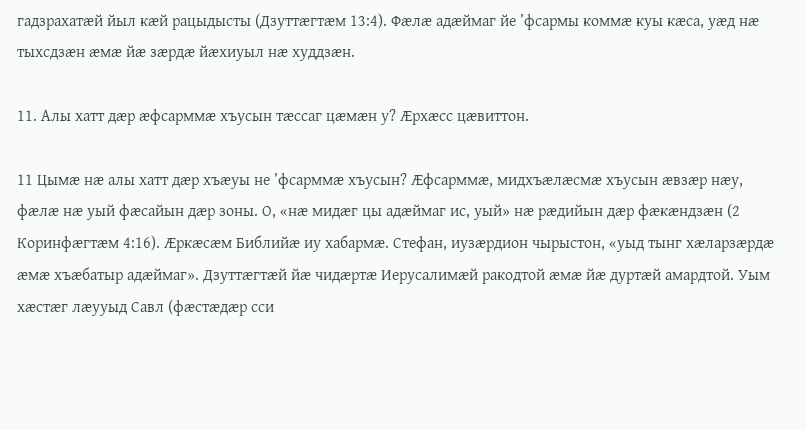гадзрахатӕй йыл кӕй рацыдысты (Дзуттӕгтӕм 13:4). Фӕлӕ адӕймаг йе ’фсармы коммӕ куы кӕса, уӕд нӕ тыхсдзӕн ӕмӕ йӕ зӕрдӕ йӕхиуыл нӕ худдзӕн.

11. Алы хатт дӕр ӕфсарммӕ хъусын тӕссаг цӕмӕн у? Ӕрхӕсс цӕвиттон.

11 Цымӕ нӕ алы хатт дӕр хъӕуы не ’фсарммӕ хъусын? Ӕфсарммӕ, мидхъӕлӕсмӕ хъусын ӕвзӕр нӕу, фӕлӕ нӕ уый фӕсайын дӕр зоны. О, «нӕ мидӕг цы адӕймаг ис, уый» нӕ рӕдийын дӕр фӕкӕндзӕн (2 Коринфӕгтӕм 4:16). Ӕркӕсӕм Библийӕ иу хабармӕ. Стефан, иузӕрдион чырыстон, «уыд тынг хӕларзӕрдӕ ӕмӕ хъӕбатыр адӕймаг». Дзуттӕгтӕй йӕ чидӕртӕ Иерусалимӕй ракодтой ӕмӕ йӕ дуртӕй амардтой. Уым хӕстӕг лӕууыд Савл (фӕстӕдӕр сси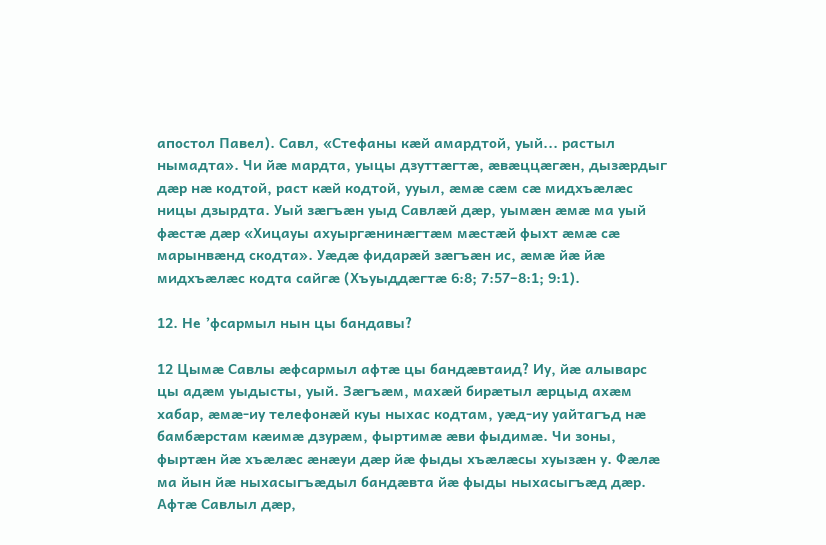апостол Павел). Савл, «Стефаны кӕй амардтой, уый... растыл нымадта». Чи йӕ мардта, уыцы дзуттӕгтӕ, ӕвӕццӕгӕн, дызӕрдыг дӕр нӕ кодтой, раст кӕй кодтой, ууыл, ӕмӕ сӕм сӕ мидхъӕлӕс ницы дзырдта. Уый зӕгъӕн уыд Савлӕй дӕр, уымӕн ӕмӕ ма уый фӕстӕ дӕр «Хицауы ахуыргӕнинӕгтӕм мӕстӕй фыхт ӕмӕ сӕ марынвӕнд скодта». Уӕдӕ фидарӕй зӕгъӕн ис, ӕмӕ йӕ йӕ мидхъӕлӕс кодта сайгӕ (Хъуыддӕгтӕ 6:8; 7:57–8:1; 9:1).

12. Не ’фсармыл нын цы бандавы?

12 Цымӕ Савлы ӕфсармыл афтӕ цы бандӕвтаид? Иу, йӕ алыварс цы адӕм уыдысты, уый. Зӕгъӕм, махӕй бирӕтыл ӕрцыд ахӕм хабар, ӕмӕ-иу телефонӕй куы ныхас кодтам, уӕд-иу уайтагъд нӕ бамбӕрстам кӕимӕ дзурӕм, фыртимӕ ӕви фыдимӕ. Чи зоны, фыртӕн йӕ хъӕлӕс ӕнӕуи дӕр йӕ фыды хъӕлӕсы хуызӕн у. Фӕлӕ ма йын йӕ ныхасыгъӕдыл бандӕвта йӕ фыды ныхасыгъӕд дӕр. Афтӕ Савлыл дӕр,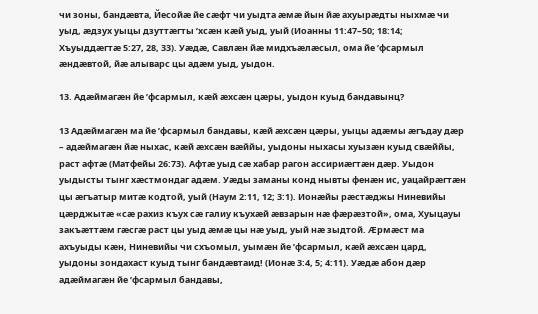чи зоны, бандӕвта, Йесойӕ йе сӕфт чи уыдта ӕмӕ йын йӕ ахуырӕдты ныхмӕ чи уыд, ӕдзух уыцы дзуттӕгты ’хсӕн кӕй уыд, уый (Иоанны 11:47–50; 18:14; Хъуыддӕгтӕ 5:27, 28, 33). Уӕдӕ, Савлӕн йӕ мидхъӕлӕсыл, ома йе ’фсармыл ӕндӕвтой, йӕ алыварс цы адӕм уыд, уыдон.

13. Адӕймагӕн йе ’фсармыл, кӕй ӕхсӕн цӕры, уыдон куыд бандавынц?

13 Адӕймагӕн ма йе ’фсармыл бандавы, кӕй ӕхсӕн цӕры, уыцы адӕмы ӕгъдау дӕр – адӕймагӕн йӕ ныхас, кӕй ӕхсӕн вӕййы, уыдоны ныхасы хуызӕн куыд свӕййы, раст афтӕ (Матфейы 26:73). Афтӕ уыд сӕ хабар рагон ассириӕгтӕн дӕр. Уыдон уыдысты тынг хӕстмондаг адӕм. Уӕды заманы конд нывты фенӕн ис, уацайрӕгтӕн цы ӕгъатыр митӕ кодтой, уый (Наум 2:11, 12; 3:1). Ионӕйы рӕстӕджы Ниневийы цӕрджытӕ «сӕ рахиз къух сӕ галиу къухӕй ӕвзарын нӕ фӕрӕзтой», ома, Хуыцауы закъӕттӕм гӕсгӕ раст цы уыд ӕмӕ цы нӕ уыд, уый нӕ зыдтой. Ӕрмӕст ма ахъуыды кӕн, Ниневийы чи схъомыл, уымӕн йе ’фсармыл, кӕй ӕхсӕн цард, уыдоны зондахаст куыд тынг бандӕвтаид! (Ионӕ 3:4, 5; 4:11). Уӕдӕ абон дӕр адӕймагӕн йе ’фсармыл бандавы,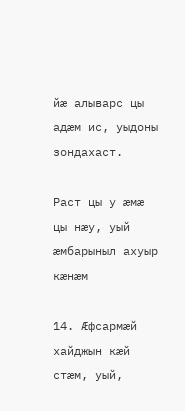йӕ алыварс цы адӕм ис, уыдоны зондахаст.

Раст цы у ӕмӕ цы нӕу, уый ӕмбарыныл ахуыр кӕнӕм

14. Ӕфсармӕй хайджын кӕй стӕм, уый,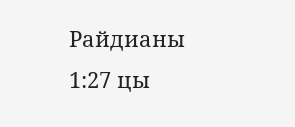Райдианы 1:27 цы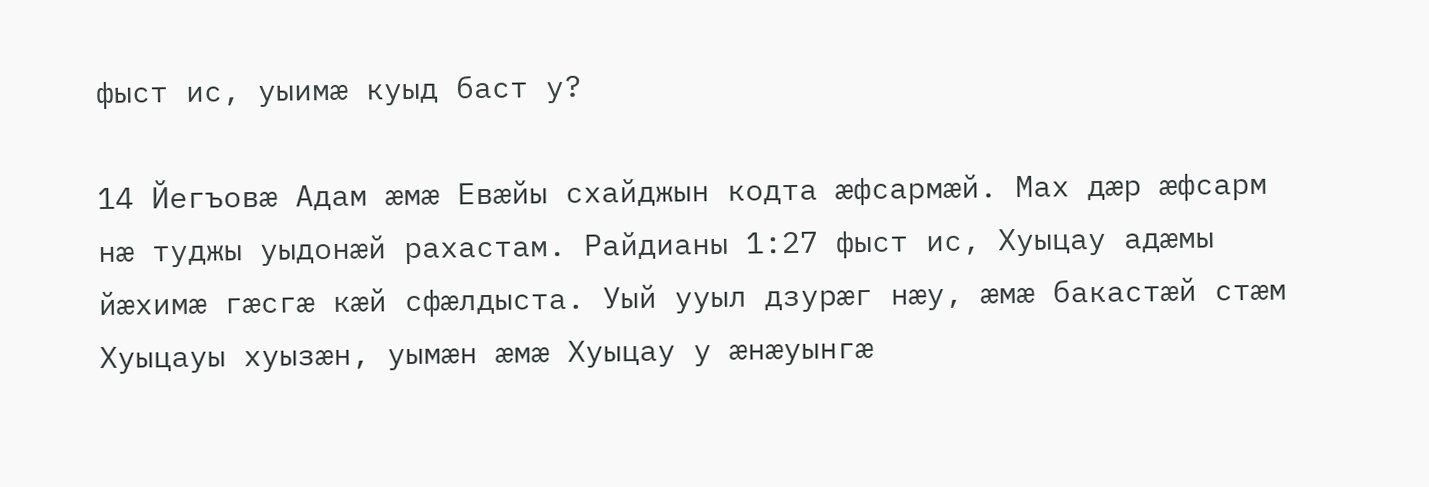фыст ис, уыимӕ куыд баст у?

14 Йегъовӕ Адам ӕмӕ Евӕйы схайджын кодта ӕфсармӕй. Мах дӕр ӕфсарм нӕ туджы уыдонӕй рахастам. Райдианы 1:27 фыст ис, Хуыцау адӕмы йӕхимӕ гӕсгӕ кӕй сфӕлдыста. Уый ууыл дзурӕг нӕу, ӕмӕ бакастӕй стӕм Хуыцауы хуызӕн, уымӕн ӕмӕ Хуыцау у ӕнӕуынгӕ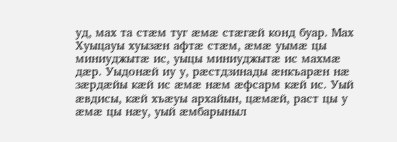уд, мах та стӕм туг ӕмӕ стӕгӕй конд буар. Мах Хуыцауы хуызӕн афтӕ стӕм, ӕмӕ уымӕ цы миниуджытӕ ис, уыцы миниуджытӕ ис махмӕ дӕр. Уыдонӕй иу у, рӕстдзинады ӕнкъарӕн нӕ зӕрдӕйы кӕй ис ӕмӕ нӕм ӕфсарм кӕй ис. Уый ӕвдисы, кӕй хъӕуы архайын, цӕмӕй, раст цы у ӕмӕ цы нӕу, уый ӕмбарыныл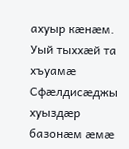ахуыр кӕнӕм. Уый тыххӕй та хъуамӕ Сфӕлдисӕджы хуыздӕр базонӕм ӕмӕ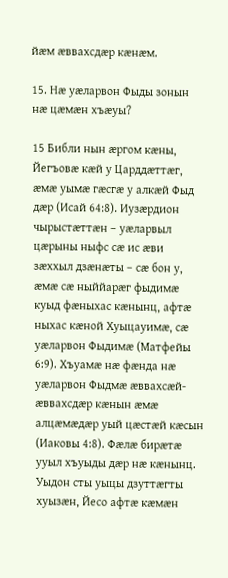йӕм ӕввахсдӕр кӕнӕм.

15. Нӕ уӕларвон Фыды зонын нӕ цӕмӕн хъӕуы?

15 Библи нын ӕргом кӕны, Йегъовӕ кӕй у Царддӕттӕг, ӕмӕ уымӕ гӕсгӕ у алкӕй Фыд дӕр (Исай 64:8). Иузӕрдион чырыстӕттӕн – уӕларвыл цӕрыны ныфс сӕ ис ӕви зӕххыл дзӕнӕты – сӕ бон у, ӕмӕ сӕ ныййарӕг фыдимӕ куыд фӕныхас кӕнынц, афтӕ ныхас кӕной Хуыцауимӕ, сӕ уӕларвон Фыдимӕ (Матфейы 6:9). Хъуамӕ нӕ фӕнда нӕ уӕларвон Фыдмӕ ӕввахсӕй-ӕввахсдӕр кӕнын ӕмӕ алцӕмӕдӕр уый цӕстӕй кӕсын (Иаковы 4:8). Фӕлӕ бирӕтӕ ууыл хъуыды дӕр нӕ кӕнынц. Уыдон сты уыцы дзуттӕгты хуызӕн, Йесо афтӕ кӕмӕн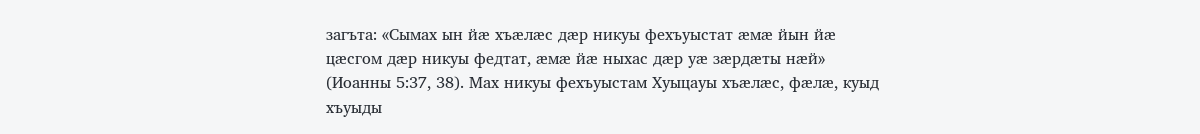загъта: «Сымах ын йӕ хъӕлӕс дӕр никуы фехъуыстат ӕмӕ йын йӕ цӕсгом дӕр никуы федтат, ӕмӕ йӕ ныхас дӕр уӕ зӕрдӕты нӕй» (Иоанны 5:37, 38). Мах никуы фехъуыстам Хуыцауы хъӕлӕс, фӕлӕ, куыд хъуыды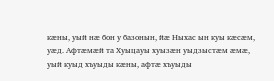кӕны, уый нӕ бон у базонын, йӕ Ныхас ын куы кӕсӕм, уӕд. Афтӕмӕй та Хуыцауы хуызӕн уыдзыстӕм ӕмӕ, уый куыд хъуыды кӕны, афтӕ хъуыды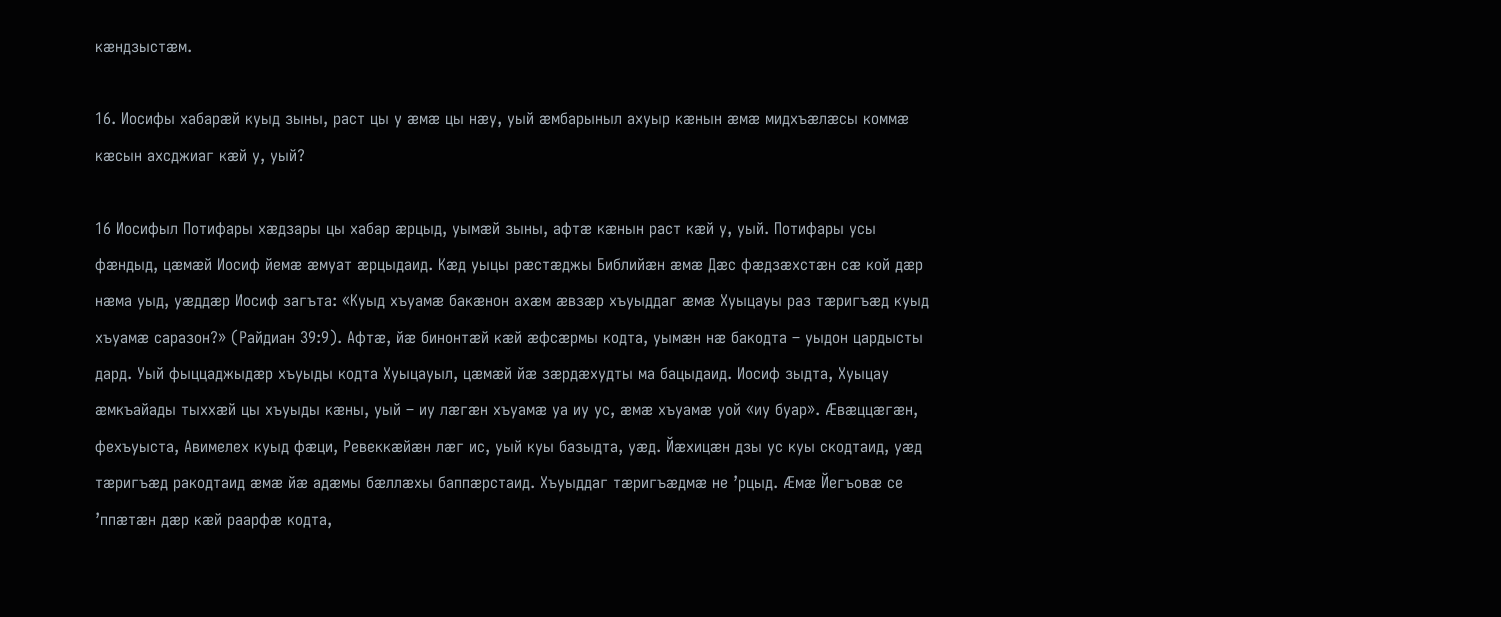кӕндзыстӕм.

16. Иосифы хабарӕй куыд зыны, раст цы у ӕмӕ цы нӕу, уый ӕмбарыныл ахуыр кӕнын ӕмӕ мидхъӕлӕсы коммӕ кӕсын ахсджиаг кӕй у, уый?

16 Иосифыл Потифары хӕдзары цы хабар ӕрцыд, уымӕй зыны, афтӕ кӕнын раст кӕй у, уый. Потифары усы фӕндыд, цӕмӕй Иосиф йемӕ ӕмуат ӕрцыдаид. Кӕд уыцы рӕстӕджы Библийӕн ӕмӕ Дӕс фӕдзӕхстӕн сӕ кой дӕр нӕма уыд, уӕддӕр Иосиф загъта: «Куыд хъуамӕ бакӕнон ахӕм ӕвзӕр хъуыддаг ӕмӕ Хуыцауы раз тӕригъӕд куыд хъуамӕ саразон?» (Райдиан 39:9). Афтӕ, йӕ бинонтӕй кӕй ӕфсӕрмы кодта, уымӕн нӕ бакодта – уыдон цардысты дард. Уый фыццаджыдӕр хъуыды кодта Хуыцауыл, цӕмӕй йӕ зӕрдӕхудты ма бацыдаид. Иосиф зыдта, Хуыцау ӕмкъайады тыххӕй цы хъуыды кӕны, уый – иу лӕгӕн хъуамӕ уа иу ус, ӕмӕ хъуамӕ уой «иу буар». Ӕвӕццӕгӕн, фехъуыста, Авимелех куыд фӕци, Ревеккӕйӕн лӕг ис, уый куы базыдта, уӕд. Йӕхицӕн дзы ус куы скодтаид, уӕд тӕригъӕд ракодтаид ӕмӕ йӕ адӕмы бӕллӕхы баппӕрстаид. Хъуыддаг тӕригъӕдмӕ не ’рцыд. Ӕмӕ Йегъовӕ се ’ппӕтӕн дӕр кӕй раарфӕ кодта,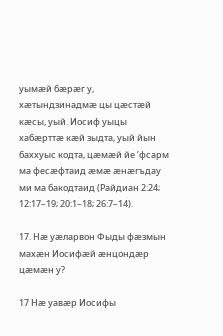уымӕй бӕрӕг у, хӕтындзинадмӕ цы цӕстӕй кӕсы, уый. Иосиф уыцы хабӕрттӕ кӕй зыдта, уый йын баххуыс кодта, цӕмӕй йе ’фсарм ма фесӕфтаид ӕмӕ ӕнӕгъдау ми ма бакодтаид (Райдиан 2:24; 12:17–19; 20:1–18; 26:7–14).

17. Нӕ уӕларвон Фыды фӕзмын махӕн Иосифӕй ӕнцондӕр цӕмӕн у?

17 Нӕ уавӕр Иосифы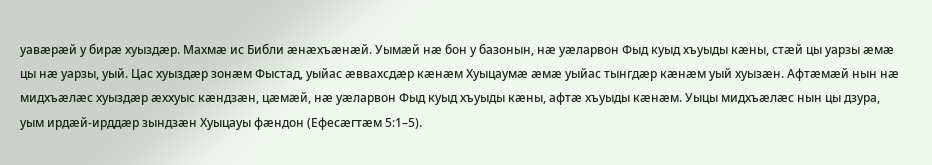уавӕрӕй у бирӕ хуыздӕр. Махмӕ ис Библи ӕнӕхъӕнӕй. Уымӕй нӕ бон у базонын, нӕ уӕларвон Фыд куыд хъуыды кӕны, стӕй цы уарзы ӕмӕ цы нӕ уарзы, уый. Цас хуыздӕр зонӕм Фыстад, уыйас ӕввахсдӕр кӕнӕм Хуыцаумӕ ӕмӕ уыйас тынгдӕр кӕнӕм уый хуызӕн. Афтӕмӕй нын нӕ мидхъӕлӕс хуыздӕр ӕххуыс кӕндзӕн, цӕмӕй, нӕ уӕларвон Фыд куыд хъуыды кӕны, афтӕ хъуыды кӕнӕм. Уыцы мидхъӕлӕс нын цы дзура, уым ирдӕй-ирддӕр зындзӕн Хуыцауы фӕндон (Ефесӕгтӕм 5:1–5).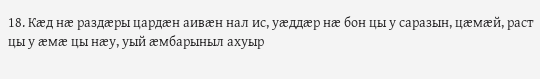18. Кӕд нӕ раздӕры цардӕн аивӕн нал ис, уӕддӕр нӕ бон цы у саразын, цӕмӕй, раст цы у ӕмӕ цы нӕу, уый ӕмбарыныл ахуыр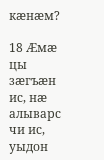кӕнӕм?

18 Ӕмӕ цы зӕгъӕн ис, нӕ алыварс чи ис, уыдон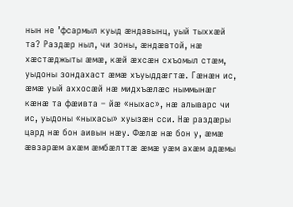нын не ’фсармыл куыд ӕндавынц, уый тыххӕй та? Раздӕр ныл, чи зоны, ӕндӕвтой, нӕ хӕстӕджыты ӕмӕ, кӕй ӕхсӕн схъомыл стӕм, уыдоны зондахаст ӕмӕ хъуыддӕгтӕ. Гӕнӕн ис, ӕмӕ уый аххосӕй нӕ мидхъӕлӕс ныммынӕг кӕнӕ та фӕивта – йӕ «ныхас», нӕ алыварс чи ис, уыдоны «ныхасы» хуызӕн сси. Нӕ раздӕры цард нӕ бон аивын нӕу. Фӕлӕ нӕ бон у, ӕмӕ ӕвзарӕм ахӕм ӕмбӕлттӕ ӕмӕ уӕм ахӕм адӕмы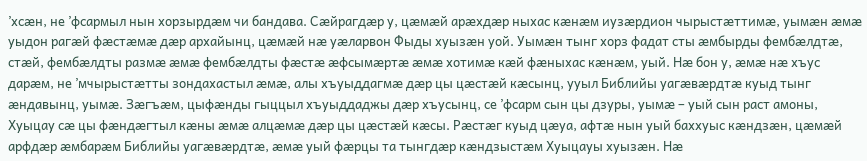’хсӕн, не ’фсармыл нын хорзырдӕм чи бандава. Сӕйрагдӕр у, цӕмӕй арӕхдӕр ныхас кӕнӕм иузӕрдион чырыстӕттимӕ, уымӕн ӕмӕ уыдон рагӕй фӕстӕмӕ дӕр архайынц, цӕмӕй нӕ уӕларвон Фыды хуызӕн уой. Уымӕн тынг хорз фадат сты ӕмбырды фембӕлдтӕ, стӕй, фембӕлдты размӕ ӕмӕ фембӕлдты фӕстӕ ӕфсымӕртӕ ӕмӕ хотимӕ кӕй фӕныхас кӕнӕм, уый. Нӕ бон у, ӕмӕ нӕ хъус дарӕм, не ’мчырыстӕтты зондахастыл ӕмӕ, алы хъуыддагмӕ дӕр цы цӕстӕй кӕсынц, ууыл Библийы уагӕвӕрдтӕ куыд тынг ӕндавынц, уымӕ. Зӕгъӕм, цыфӕнды гыццыл хъуыддаджы дӕр хъусынц, се ’фсарм сын цы дзуры, уымӕ – уый сын раст амоны, Хуыцау сӕ цы фӕндӕгтыл кӕны ӕмӕ алцӕмӕ дӕр цы цӕстӕй кӕсы. Рӕстӕг куыд цӕуа, афтӕ нын уый баххуыс кӕндзӕн, цӕмӕй арфдӕр ӕмбарӕм Библийы уагӕвӕрдтӕ, ӕмӕ уый фӕрцы та тынгдӕр кӕндзыстӕм Хуыцауы хуызӕн. Нӕ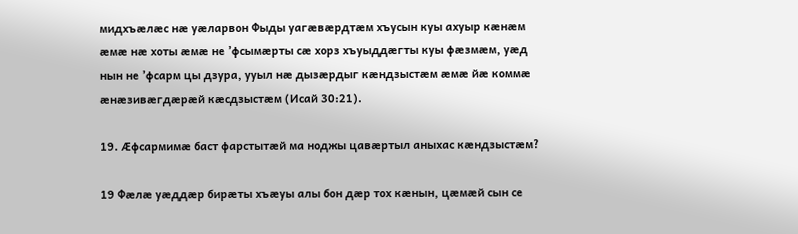мидхъӕлӕс нӕ уӕларвон Фыды уагӕвӕрдтӕм хъусын куы ахуыр кӕнӕм ӕмӕ нӕ хоты ӕмӕ не ’фсымӕрты сӕ хорз хъуыддӕгты куы фӕзмӕм, уӕд нын не ’фсарм цы дзура, ууыл нӕ дызӕрдыг кӕндзыстӕм ӕмӕ йӕ коммӕ ӕнӕзивӕгдӕрӕй кӕсдзыстӕм (Исай 30:21).

19. Ӕфсармимӕ баст фарстытӕй ма ноджы цавӕртыл аныхас кӕндзыстӕм?

19 Фӕлӕ уӕддӕр бирӕты хъӕуы алы бон дӕр тох кӕнын, цӕмӕй сын се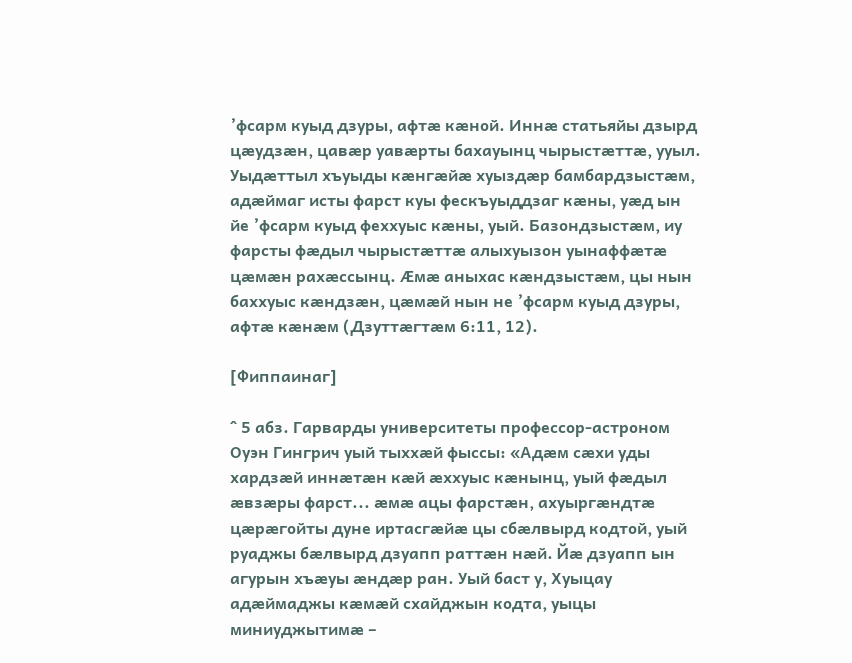’фсарм куыд дзуры, афтӕ кӕной. Иннӕ статьяйы дзырд цӕудзӕн, цавӕр уавӕрты бахауынц чырыстӕттӕ, ууыл. Уыдӕттыл хъуыды кӕнгӕйӕ хуыздӕр бамбардзыстӕм, адӕймаг исты фарст куы фескъуыддзаг кӕны, уӕд ын йе ’фсарм куыд феххуыс кӕны, уый. Базондзыстӕм, иу фарсты фӕдыл чырыстӕттӕ алыхуызон уынаффӕтӕ цӕмӕн рахӕссынц. Ӕмӕ аныхас кӕндзыстӕм, цы нын баххуыс кӕндзӕн, цӕмӕй нын не ’фсарм куыд дзуры, афтӕ кӕнӕм (Дзуттӕгтӕм 6:11, 12).

[Фиппаинаг]

^ 5 абз. Гарварды университеты профессор-астроном Оуэн Гингрич уый тыххӕй фыссы: «Адӕм сӕхи уды хардзӕй иннӕтӕн кӕй ӕххуыс кӕнынц, уый фӕдыл ӕвзӕры фарст... ӕмӕ ацы фарстӕн, ахуыргӕндтӕ цӕрӕгойты дуне иртасгӕйӕ цы сбӕлвырд кодтой, уый руаджы бӕлвырд дзуапп раттӕн нӕй. Йӕ дзуапп ын агурын хъӕуы ӕндӕр ран. Уый баст у, Хуыцау адӕймаджы кӕмӕй схайджын кодта, уыцы миниуджытимӕ –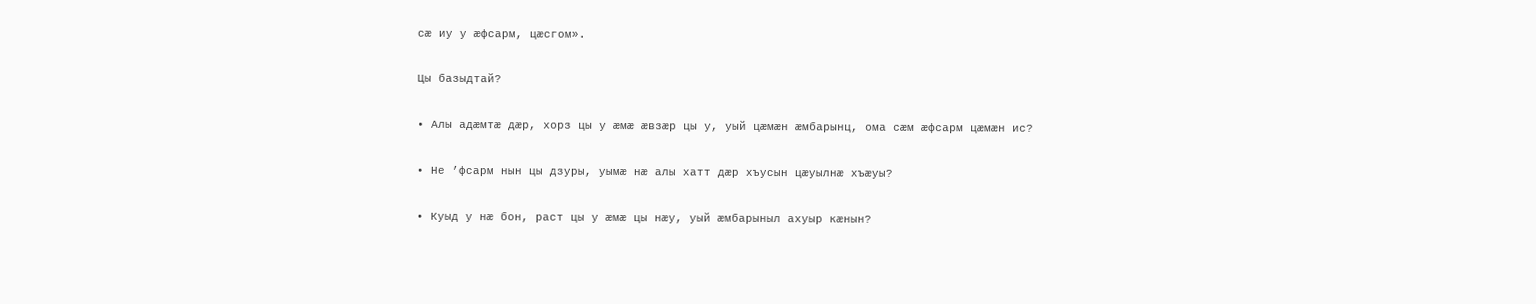сӕ иу у ӕфсарм, цӕсгом».

Цы базыдтай?

• Алы адӕмтӕ дӕр, хорз цы у ӕмӕ ӕвзӕр цы у, уый цӕмӕн ӕмбарынц, ома сӕм ӕфсарм цӕмӕн ис?

• Не ’фсарм нын цы дзуры, уымӕ нӕ алы хатт дӕр хъусын цӕуылнӕ хъӕуы?

• Куыд у нӕ бон, раст цы у ӕмӕ цы нӕу, уый ӕмбарыныл ахуыр кӕнын?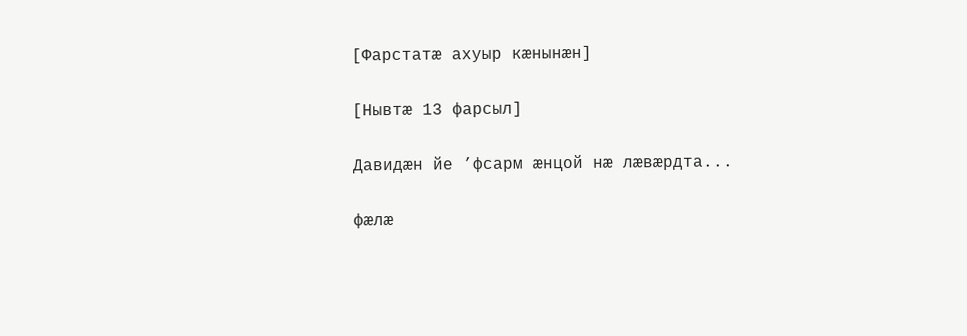[Фарстатӕ ахуыр кӕнынӕн]

[Нывтӕ 13 фарсыл]

Давидӕн йе ’фсарм ӕнцой нӕ лӕвӕрдта...

фӕлӕ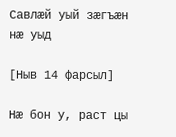Савлӕй уый зӕгъӕн нӕ уыд

[Ныв 14 фарсыл]

Нӕ бон у, раст цы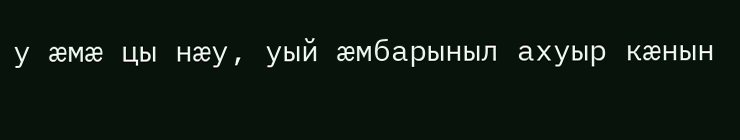у ӕмӕ цы нӕу, уый ӕмбарыныл ахуыр кӕнын